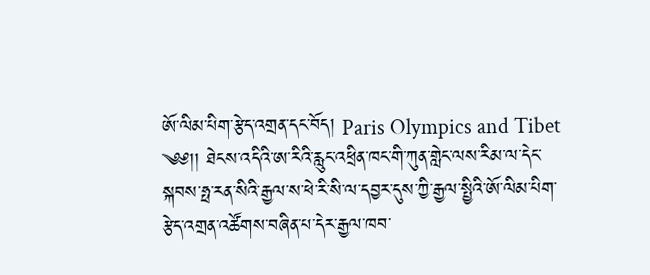ཨོ་ལིམ་པིག་རྩེད་འགྲན་དང་བོད། Paris Olympics and Tibet
༄༅།། ཐེངས་འདིའི་ཨ་རིའི་རླུང་འཕྲིན་ཁང་གི་ཀུན་གླེང་ལས་རིམ་ལ་དེང་སྐབས་ཧྥ་རན་སིའི་རྒྱལ་ས་ཕེ་རི་སི་ལ་དབྱར་དུས་ཀྱི་རྒྱལ་སྤྱིའི་ཨོ་ལིམ་པིག་རྩེད་འགྲན་འཚོགས་བཞིན་པ་དེར་རྒྱལ་ཁབ་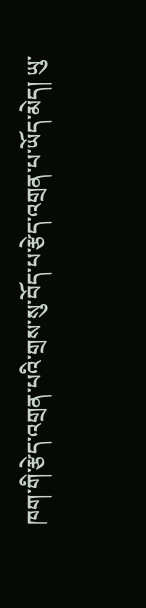ཁག་གི་རྩེད་འགྲན་པའི་གྲས་སུ་བོད་པ་རྩེད་འགྲན་པ་ཡོད་མེད། ཡུ་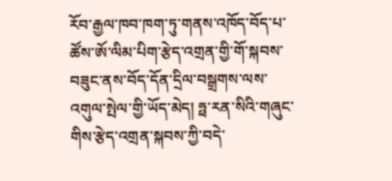རོབ་རྒྱལ་ཁབ་ཁག་ཏུ་གནས་འཁོད་བོད་པ་ཚོས་ཨོ་ལིམ་པིག་རྩེད་འགྲན་གྱི་གོ་སྐབས་བཟུང་ནས་བོད་དོན་དྲིལ་བསྒྲགས་ལས་འགུལ་སྤེལ་གྱི་ཡོད་མེད། ཧྥ་རན་སིའི་གཞུང་གིས་རྩེད་འགྲན་སྐབས་ཀྱི་བདེ་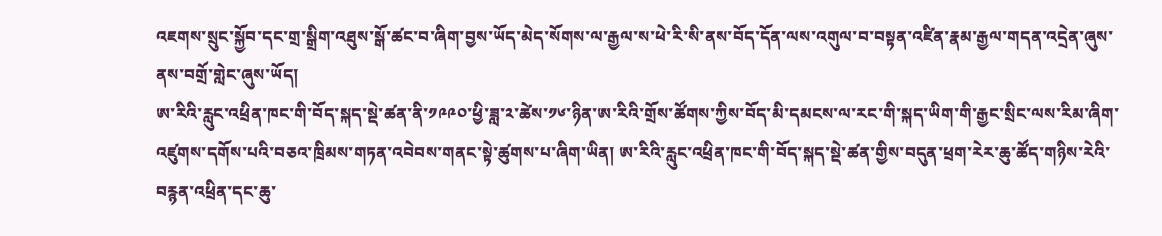འཇགས་སྲུང་སྐྱོབ་དང་གྲ་སྒྲིག་འཐུས་སྒོ་ཚང་བ་ཞིག་བྱས་ཡོད་མེད་སོགས་ལ་རྒྱལ་ས་ཕེ་རི་སི་ནས་བོད་དོན་ལས་འགུལ་བ་བསྟན་འཛིན་རྣམ་རྒྱལ་གདན་འདྲེན་ཞུས་ནས་བགྲོ་གླེང་ཞུས་ཡོད།
ཨ་རིའི་རླུང་འཕྲིན་ཁང་གི་བོད་སྐད་སྡེ་ཚན་ནི་༡༩༩༠་ཕྱི་ཟླ་༢་ཚེས་༡༦་ཉིན་ཨ་རིའི་གྲོས་ཚོགས་ཀྱིས་བོད་མི་དམངས་ལ་རང་གི་སྐད་ཡིག་གི་རྒྱང་སྲིང་ལས་རིམ་ཞིག་འཛུགས་དགོས་པའི་བཅའ་ཁྲིམས་གཏན་འབེབས་གནང་སྟེ་ཚུགས་པ་ཞིག་ཡིན། ཨ་རིའི་རླུང་འཕྲིན་ཁང་གི་བོད་སྐད་སྡེ་ཚན་གྱིས་བདུན་ཕྲག་རེར་ཆུ་ཚོད་གཉིས་རེའི་བརྙན་འཕྲིན་དང་ཆུ་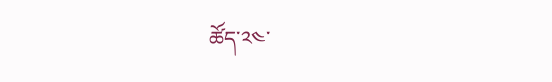ཚོད་༢༤་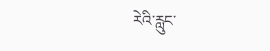རེའི་རླུང་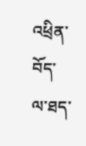འཕྲིན་བོད་ལ་ཐད་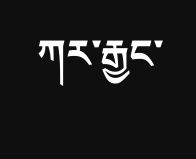ཀར་རྒྱང་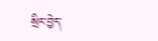སྲིང་བྱེད་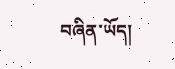བཞིན་ཡོད།